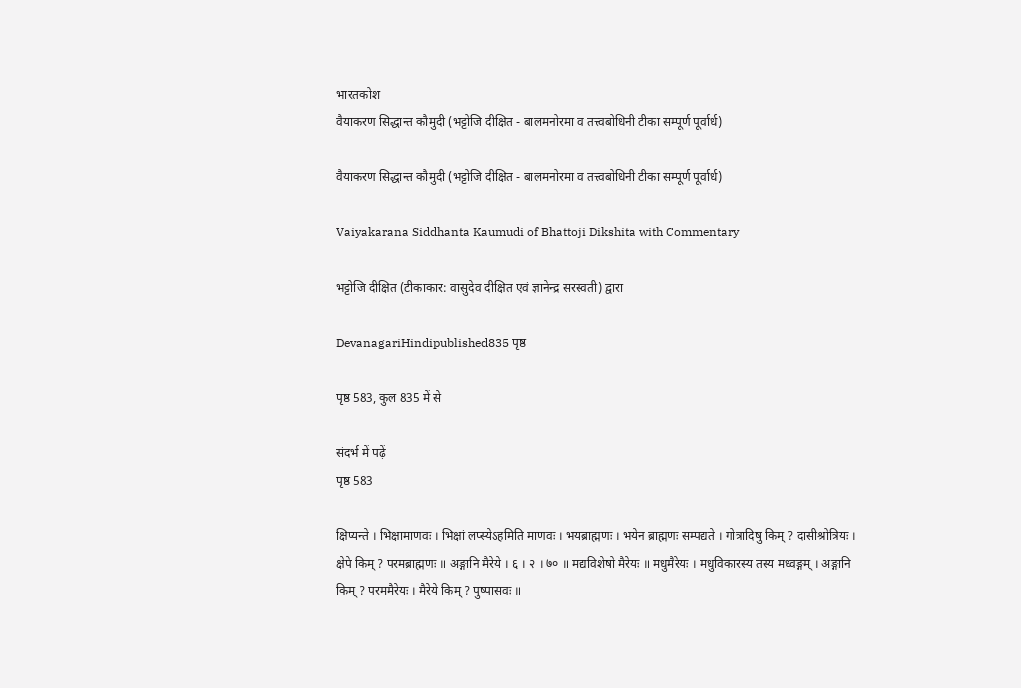भारतकोश
वैयाकरण सिद्धान्त कौमुदी (भट्टोजि दीक्षित - बालमनोरमा व तत्त्वबोधिनी टीका सम्पूर्ण पूर्वार्ध)

वैयाकरण सिद्धान्त कौमुदी (भट्टोजि दीक्षित - बालमनोरमा व तत्त्वबोधिनी टीका सम्पूर्ण पूर्वार्ध)

Vaiyakarana Siddhanta Kaumudi of Bhattoji Dikshita with Commentary

भट्टोजि दीक्षित (टीकाकार: वासुदेव दीक्षित एवं ज्ञानेन्द्र सरस्वती) द्वारा

DevanagariHindipublished835 पृष्ठ

पृष्ठ 583, कुल 835 में से

संदर्भ में पढ़ें
पृष्ठ 583

क्षिप्यन्ते । भिक्षामाणवः । भिक्षां लप्स्येऽहमिति माणवः । भयब्राह्मणः । भयेन ब्राह्मणः सम्पद्यते । गोत्रादिषु किम् ? दासीश्रोत्रियः । क्षेपे किम् ? परमब्राह्मणः ॥ अङ्गानि मैरेये । ६ । २ । ७० ॥ मद्यविशेषो मैरेयः ॥ मधुमैरेयः । मधुविकारस्य तस्य मध्वङ्गम् । अङ्गानि किम् ? परममैरेयः । मैरेये किम् ? पुष्पासवः ॥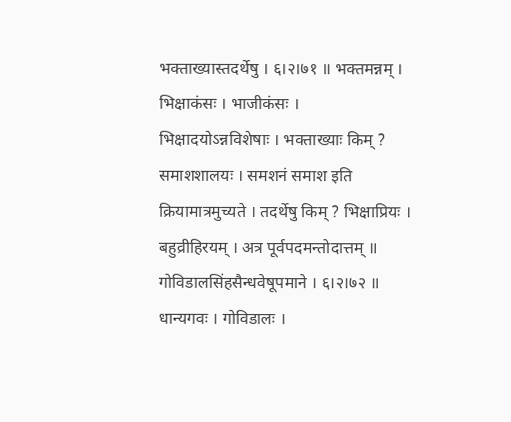भक्ताख्यास्तदर्थेषु । ६।२।७१ ॥ भक्तमन्नम् । भिक्षाकंसः । भाजीकंसः । भिक्षादयोऽन्नविशेषाः । भक्ताख्याः किम् ? समाशशालयः । समशनं समाश इति क्रियामात्रमुच्यते । तदर्थेषु किम् ? भिक्षाप्रियः । बहुव्रीहिरयम् । अत्र पूर्वपदमन्तोदात्तम् ॥ गोविडालसिंहसैन्धवेषूपमाने । ६।२।७२ ॥ धान्यगवः । गोविडालः ।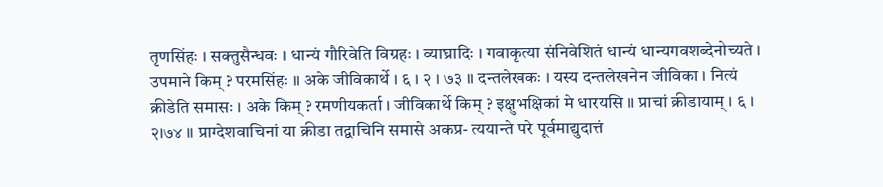तृणसिंहः । सक्तुसैन्धवः । धान्यं गौरिवेति विग्रहः । व्याघ्रादिः । गवाकृत्या संनिवेशितं धान्यं धान्यगवशब्देनोच्यते । उपमाने किम् ? परमसिंहः ॥ अके जीविकार्थे । ६ । २ । ७३ ॥ दन्तलेखकः । यस्य दन्तलेखनेन जीविका । नित्यं क्रीडेति समासः । अके किम् ? रमणीयकर्ता । जीविकार्थे किम् ? इक्षुभक्षिकां मे धारयसि ॥ प्राचां क्रीडायाम् । ६ । २।७४ ॥ प्राग्देशवाचिनां या क्रीडा तद्वाचिनि समासे अकप्र- त्ययान्ते परे पूर्वमाद्युदात्तं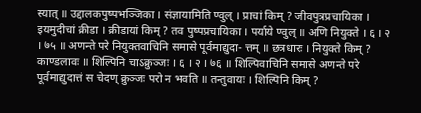स्यात् ॥ उद्दालकपुष्पभञ्जिका । संज्ञायामिति ण्वुल् । प्राचां किम् ? जीवपुत्रप्रचायिका । इयमुदीचां क्रीडा । क्रीडायां किम् ? तव पुष्पप्रचायिका । पर्याये ण्वुल् ॥ अणि नियुक्ते । ६ । २ । ७५ ॥ अणन्ते परे नियुक्तवाचिनि समासे पूर्वमाद्युदा- त्तम् ॥ छत्रधारः । नियुक्ते किम् ? काण्डलावः ॥ शिल्पिनि चाऽक्रुञ्जः । ६ । २ । ७६ ॥ शिल्पिवाचिनि समासे अणन्ते परे पूर्वमाद्युदात्तं स चेदण् क्रुञ्जः परो न भवति ॥ तन्तुवायः । शिल्पिनि किम् ?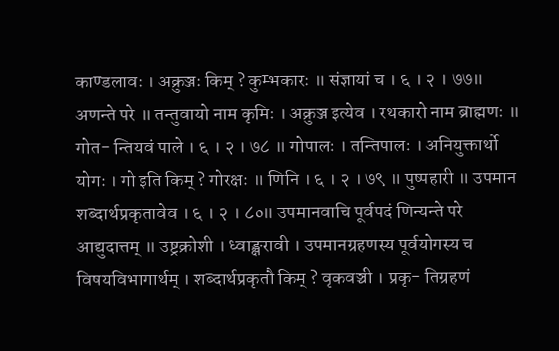काण्डलावः । अक्रुञ्जः किम् ? कुम्भकारः ॥ संज्ञायां च । ६ । २ । ७७॥ अणन्ते परे ॥ तन्तुवायो नाम कृमिः । अक्रुञ्ज इत्येव । रथकारो नाम ब्राह्मणः ॥ गोत- न्तियवं पाले । ६ । २ । ७८ ॥ गोपालः । तन्तिपालः । अनियुक्तार्थो योगः । गो इति किम् ? गोरक्षः ॥ णिनि । ६ । २ । ७९ ॥ पुष्पहारी ॥ उपमान शब्दार्थप्रकृतावेव । ६ । २ । ८०॥ उपमानवाचि पूर्वपदं णिन्यन्ते परे आद्युदात्तम् ॥ उष्ट्रक्रोशी । ध्वाङ्क्षरावी । उपमानग्रहणस्य पूर्वयोगस्य च विषयविभागार्थम् । शब्दार्थप्रकृतौ किम् ? वृकवञ्ची । प्रकृ- तिग्रहणं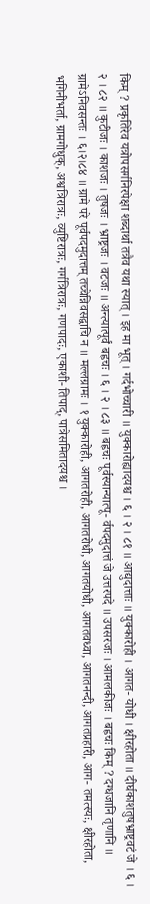किम् ? प्रकृतिरेव यत्रोपसर्गनिरपेक्षा शब्दार्था तत्रैव यथा स्यात् । इह मा भूत् । गर्दभोच्चारी ॥ युक्कारोह्यादयश्च । ६ । २ । ८१ ॥ आद्युदात्ताः ॥ युक्कारोही । आगत- योधी । क्षीरहोता ॥ दीर्घकाशतुषभ्राष्ट्रवटं जे । ६ । २ । ८२ ॥ कुटीजः । काशजः । तुषजः । भ्राष्ट्रजः । वटजः ॥ अन्त्यात्पूर्वं बह्वचः । ६ । २ । ८३ ॥ बह्वचः पूर्वस्यान्यात्पू- र्वपदमुदात्तं जे उत्तरपदे ॥ उपसरजः । आमलकीजः । बह्वचः किम् ? दग्धजानि तृणानि ॥ ग्रामेऽनिवसन्तः । ६।२।८४ ॥ ग्रामे परे पूर्वपदमुदात्तम् तच्चेन्निवसद्वाचि न ॥ मल्लग्रामः । १ युक्कारोही, आगतरोही, आगतरोधी, आगतयोधी, आगतवध्वा, आगतनन्दी, आगतप्रहारी, आग- तमत्स्यः, क्षीरहोता, भगिनीभर्ता, ग्रामगोधुक्, अश्वत्रिरात्रः, व्युष्टिरात्रः, गर्गत्रिरात्रः, गणपादः, एकाशी- तिपाद्, पात्रेसमितादयश्च ।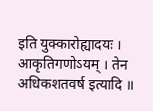इति युक्कारोह्यादयः । आकृतिगणोऽयम् । तेन अधिकशतवर्ष इत्यादि ॥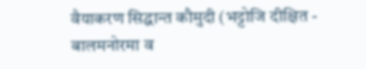वैयाकरण सिद्धान्त कौमुदी (भट्टोजि दीक्षित - बालमनोरमा व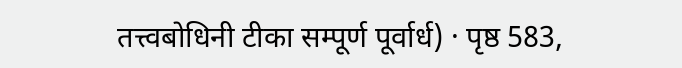तत्त्वबोधिनी टीका सम्पूर्ण पूर्वार्ध) · पृष्ठ 583,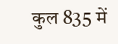कुल 835 में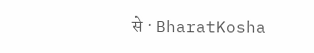से · BharatKosha